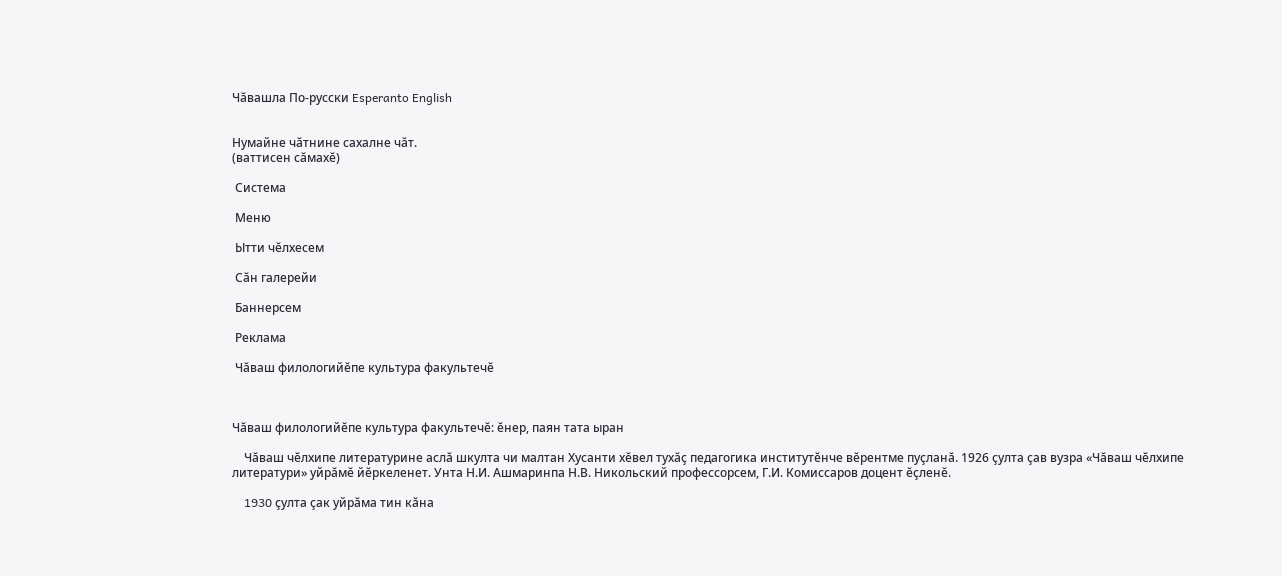Чăвашла По-русски Esperanto English


Нумайне чăтнине сахалне чăт.
(ваттисен сăмахĕ)

 Система

 Меню

 Ытти чĕлхесем

 Сăн галерейи

 Баннерсем

 Реклама

 Чăваш филологийĕпе культура факультечĕ



Чăваш филологийĕпе культура факультечĕ: ĕнер, паян тата ыран

    Чăваш чĕлхипе литературине аслă шкулта чи малтан Хусанти хĕвел тухăç педагогика институтĕнче вĕрентме пуçланă. 1926 çулта çав вузра «Чăваш чĕлхипе литератури» уйрăмĕ йĕркеленет. Унта Н.И. Ашмаринпа Н.В. Никольский профессорсем, Г.И. Комиссаров доцент ĕçленĕ.

    1930 çулта çак уйрăма тин кăна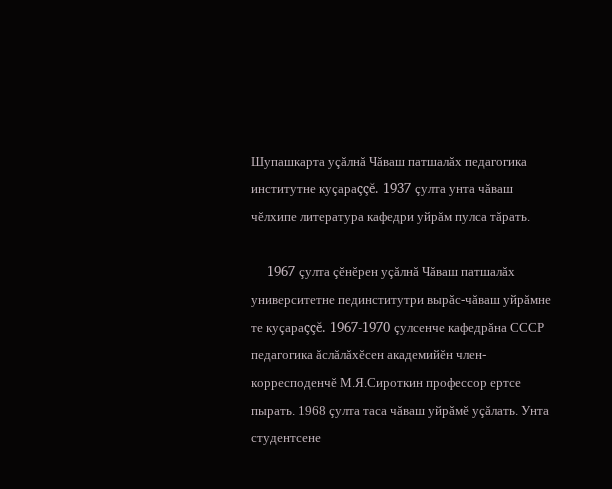Шупашкарта уçăлнă Чăваш патшалăх педагогика институтне куçараççĕ. 1937 çулта унта чăваш чĕлхипе литература кафедри уйрăм пулса тăрать.

    1967 çулта çĕнĕрен уçăлнă Чăваш патшалăх университетне пединститутри вырăс-чăваш уйрăмне те куçараççĕ. 1967-1970 çулсенче кафедрăна СССР педагогика ăслăлăхĕсен академийĕн член-корресподенчĕ М.Я.Сироткин профессор ертсе пырать. 1968 çулта таса чăваш уйрăмĕ уçăлать. Унта студентсене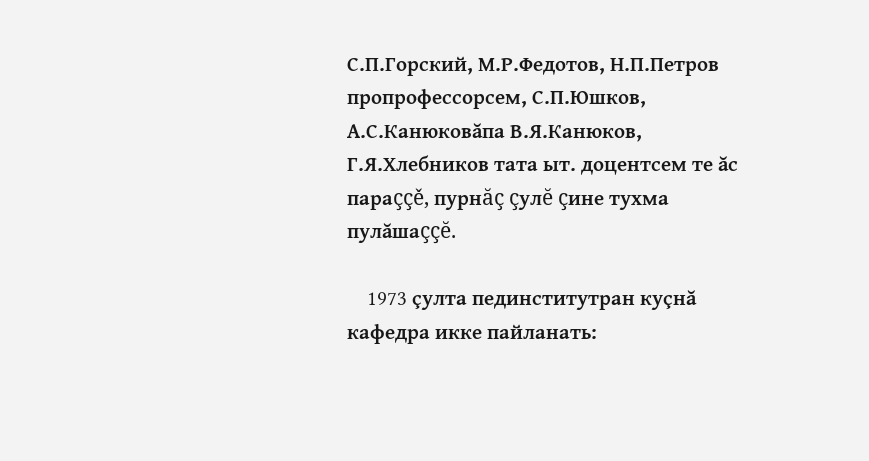С.П.Горский, М.Р.Федотов, Н.П.Петров пропрофессорсем, С.П.Юшков, А.С.Канюковăпа В.Я.Канюков, Г.Я.Хлебников тата ыт. доцентсем те ăс параççě, пурнăç çулĕ çине тухма пулăшаççĕ.

    1973 çулта пединститутран куçнă кафедра икке пайланать: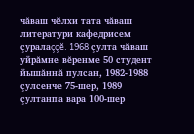чăваш чĕлхи тата чăваш литератури кафедрисем çуралаççĕ. 1968 çулта чăваш уйрăмне вĕренме 50 студент йышăннă пулсан, 1982-1988 çулсенче 75-шер, 1989 çултанпа вара 100-шер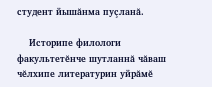студент йышăнма пуçланă.

    Историпе филологи факультетĕнче шутланнă чăваш чĕлхипе литературин уйрăмĕ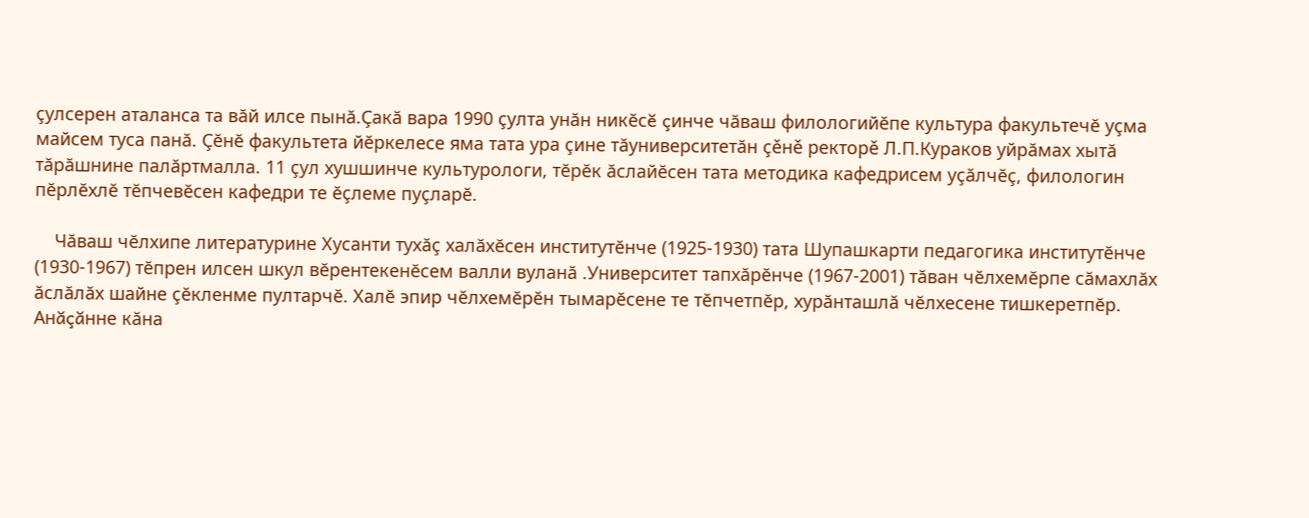çулсерен аталанса та вăй илсе пынă.Çакă вара 1990 çулта унăн никĕсĕ çинче чăваш филологийĕпе культура факультечĕ уçма майсем туса панă. Çĕнĕ факультета йĕркелесе яма тата ура çине тăуниверситетăн çěнě ректорě Л.П.Кураков уйрăмах хытă тăрăшнине палăртмалла. 11 çул хушшинче культурологи, тĕрĕк ăслайĕсен тата методика кафедрисем уçăлчĕç, филологин пĕрлĕхлĕ тĕпчевĕсен кафедри те ĕçлеме пуçларĕ.

    Чăваш чĕлхипе литературине Хусанти тухăç халăхĕсен институтĕнче (1925-1930) тата Шупашкарти педагогика институтĕнче (1930-1967) тĕпрен илсен шкул вĕрентекенĕсем валли вуланă .Университет тапхăрĕнче (1967-2001) тăван чĕлхемĕрпе сăмахлăх ăслăлăх шайне çĕкленме пултарчĕ. Халĕ эпир чĕлхемĕрĕн тымарĕсене те тĕпчетпĕр, хурăнташлă чĕлхесене тишкеретпĕр. Анăçăнне кăна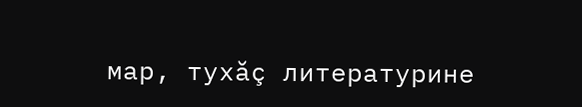мар, тухăç литературине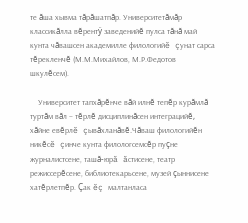те ăша хывма тăрăшатпăр. Университетăмăр классикăлла вĕрентÿ заведенийĕ пулса тăнă май кунта чăвашсен академилле филологийĕ çунат сарса тĕрекленчĕ (М.М.Михайлов, М.Р.Федотов шкулĕсем).

    Университет тапхăрĕнче вăй илнĕ тепĕр курăмлă туртăм вăл – тĕрлĕ дисциплинăсен интеграцийĕ, хăйне евĕрлĕ çывăхланăвĕ.Чăваш филологийĕн никĕсĕ çинче кунта филологсемсĕр пуçне журналистсене, ташă-юрă ăстисене, театр режиссерĕсене, библиотекарьсене, музей çыннисене хатĕрлетпĕр. Çак ĕç малтанласа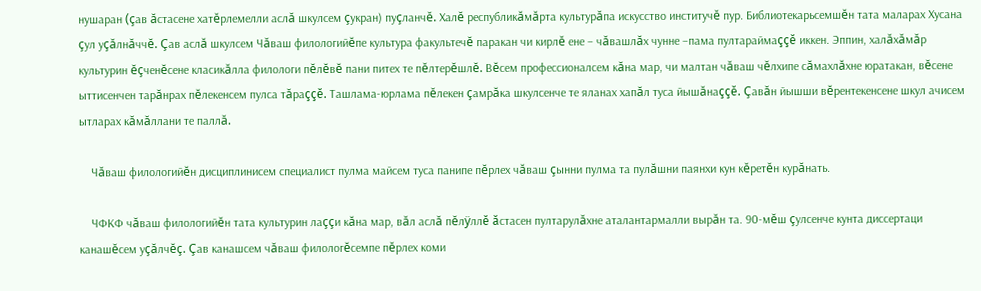нушаран (çав ăстасене хатĕрлемелли аслă шкулсем çукран) пуçланчĕ. Халĕ республикăмăрта культурăпа искусство институчĕ пур. Библиотекарьсемшĕн тата маларах Хусана çул уçăлнăччĕ. Çав аслă шкулсем Чăваш филологийĕпе культура факультечĕ паракан чи кирлĕ ене – чăвашлăх чунне –пама пултараймаççĕ иккен. Эппин, халăхăмăр культурин ĕçченĕсене класикăлла филологи пĕлĕвĕ пани питех те пĕлтерĕшлĕ. Вĕсем профессионалсем кăна мар, чи малтан чăваш чĕлхипе сăмахлăхне юратакан, вĕсене ыттисенчен тарăнрах пĕлекенсем пулса тăраççĕ. Ташлама-юрлама пĕлекен çамрăка шкулсенче те яланах хапăл туса йышăнаççĕ. Çавăн йышши вĕрентекенсене шкул ачисем ытларах кăмăллани те паллă.

    Чăваш филологийĕн дисциплинисем специалист пулма майсем туса панипе пĕрлех чăваш çынни пулма та пулăшни паянхи кун кĕретĕн курăнать.

    ЧФКФ чăваш филологийĕн тата культурин лаççи кăна мар, вăл аслă пĕлÿллĕ ăстасен пултарулăхне аталантармалли вырăн та. 90-мĕш çулсенче кунта диссертаци канашĕсем уçăлчĕç. Çав канашсем чăваш филологĕсемпе пĕрлех коми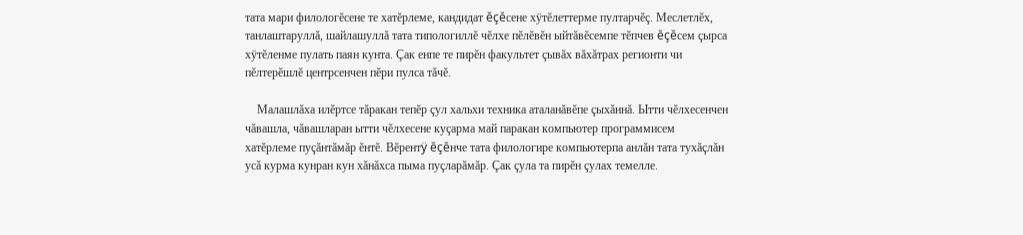тата мари филологĕсене те хатĕрлеме, кандидат ĕçĕсене хÿтĕлеттерме пултарчĕç. Меслетлĕх, танлаштаруллă, шайлашуллă тата типологиллĕ чĕлхе пĕлĕвĕн ыйтăвĕсемпе тĕпчев ĕçĕсем çырса хÿтĕленме пулать паян кунта. Çак енпе те пирĕн факультет çывăх вăхăтрах регионти чи пĕлтерĕшлĕ центрсенчен пĕри пулса тǎчĕ.

    Малашлăха илĕртсе тăракан тепĕр çул хальхи техника аталанăвĕпе çыхăннă. Ытти чĕлхесенчен чăвашла, чăвашларан ытти чĕлхесене куçарма май паракан компьютер программисем хатĕрлеме пуçăнтăмăр ĕнтĕ. Вĕрентÿ ĕçĕнче тата филологире компьютерпа анлăн тата тухăçлǎн усǎ курма кунран кун хǎнǎхса пыма пуçларăмăр. Çак çула та пирĕн çулах темелле.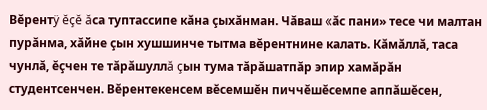Вĕрентÿ ĕçĕ ăса туптассипе кăна çыхăнман. Чăваш «ăс пани» тесе чи малтан пурăнма, хăйне çын хушшинче тытма вĕрентнине калать. Кăмăллă, таса чунлă, ĕçчен те тăрăшуллă çын тума тăрăшатпăр эпир хамăрăн студентсенчен. Вĕрентекенсем вĕсемшĕн пиччĕшĕсемпе аппăшĕсен,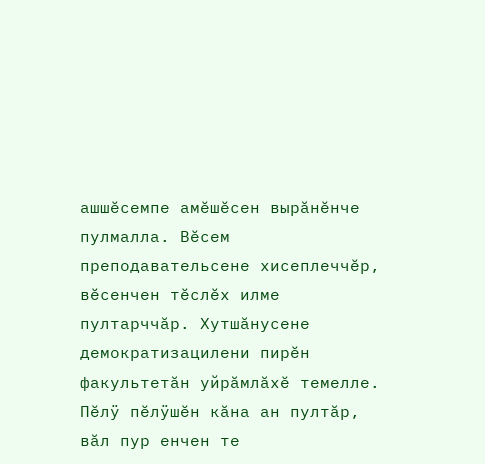ашшĕсемпе амĕшĕсен вырăнĕнче пулмалла. Вĕсем преподавательсене хисеплеччĕр, вĕсенчен тĕслĕх илме пултарччăр. Хутшăнусене демократизацилени пирĕн факультетăн уйрăмлăхĕ темелле. Пĕлÿ пĕлÿшĕн кăна ан пултăр, вăл пур енчен те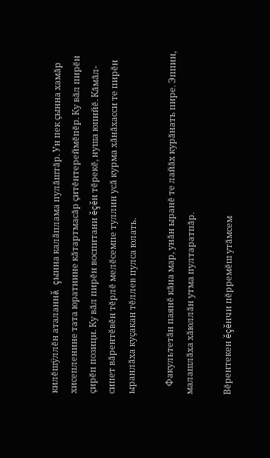килĕшÿллĕн аталаннă çынна калăплама пулăштăр. Ун пек çынна хамăр хисепленине тата юратнине кăтартмасăр çитĕнтереймĕпĕр. Ку вăл пирĕн çирĕп позици. Ку вăл пирĕн воспитани ĕçĕн тĕрекĕ, нуша юпийĕ. Кăмăл-сипет вăрентĕвĕн тĕрлĕ мелĕсемпе туллин усă курма хăнăхасси те пирĕн ыранлăха куçакан тĕллев пулса юлать.

    Факультетăн паянĕ кăна мар, унăн ыранĕ те лайăх курăнать пире. Эппин, малашлăха хăюллăн утма пултаратпăр.

Вĕрентекен ĕçĕнчи пĕрремĕш утăмсем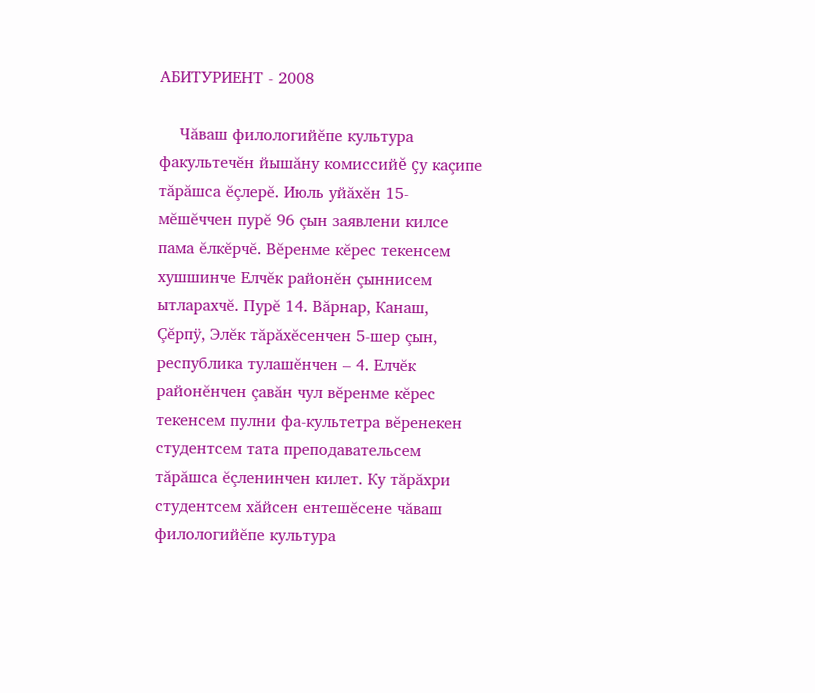АБИТУРИЕНТ - 2008

    Чăваш филологийĕпе культура факультечĕн йышăну комиссийĕ çу каçипе тăрăшса ĕçлерĕ. Июль уйăхĕн 15-мĕшĕччен пурĕ 96 çын заявлени килсе пама ĕлкĕрчĕ. Вĕренме кĕрес текенсем хушшинче Елчĕк районĕн çыннисем ытларахчĕ. Пурĕ 14. Вăрнар, Канаш, Çĕрпÿ, Элĕк тăрăхĕсенчен 5-шер çын, республика тулашĕнчен – 4. Елчĕк районĕнчен çавăн чул вĕренме кĕрес текенсем пулни фа-культетра вĕренекен студентсем тата преподавательсем тăрăшса ĕçленинчен килет. Ку тăрăхри студентсем хăйсен ентешĕсене чăваш филологийĕпе культура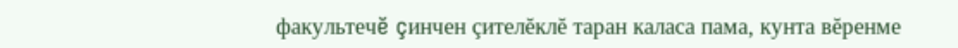факультечĕ çинчен çителĕклĕ таран каласа пама, кунта вĕренме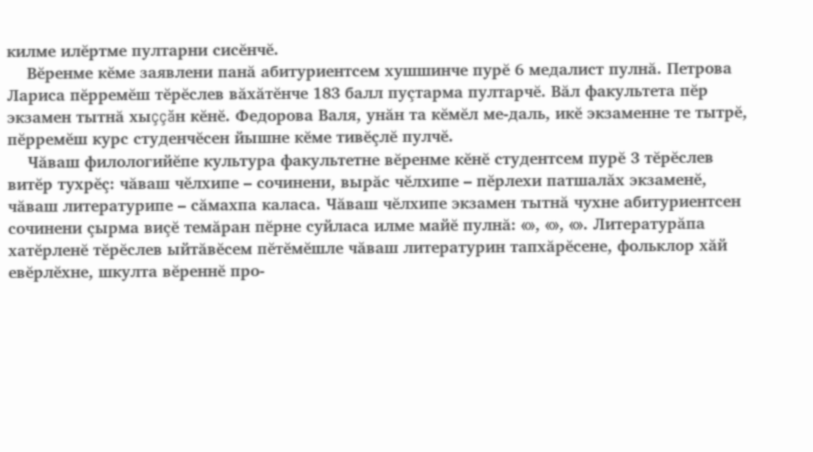килме илĕртме пултарни сисĕнчĕ.
    Вĕренме кĕме заявлени панă абитуриентсем хушшинче пурĕ 6 медалист пулнă. Петрова Лариса пĕрремĕш тĕрĕслев вăхăтĕнче 183 балл пуçтарма пултарчĕ. Вăл факультета пĕр экзамен тытнă хыççăн кĕнĕ. Федорова Валя, унăн та кĕмĕл ме-даль, икĕ экзаменне те тытрĕ, пĕрремĕш курс студенчĕсен йышне кĕме тивĕçлĕ пулчĕ.
    Чăваш филологийĕпе культура факультетне вĕренме кĕнĕ студентсем пурĕ 3 тĕрĕслев витĕр тухрĕç: чăваш чĕлхипе – сочинени, вырăс чĕлхипе – пĕрлехи патшалăх экзаменĕ, чăваш литературипе – сăмахпа каласа. Чăваш чĕлхипе экзамен тытнă чухне абитуриентсен сочинени çырма виçĕ темăран пĕрне суйласа илме майĕ пулнă: «», «», «». Литературăпа хатĕрленĕ тĕрĕслев ыйтăвĕсем пĕтĕмĕшле чăваш литературин тапхăрĕсене, фольклор хăй евĕрлĕхне, шкулта вĕреннĕ про-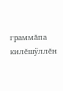граммăпа килĕшÿллĕн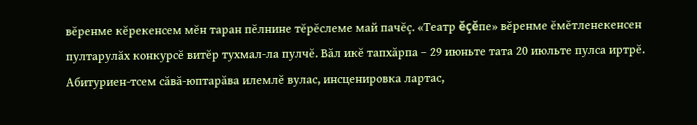вĕренме кĕрекенсем мĕн таран пĕлнине тĕрĕслеме май пачĕç. «Театр ĕçĕпе» вĕренме ĕмĕтленекенсен пултарулăх конкурсĕ витĕр тухмал-ла пулчĕ. Вăл икĕ тапхăрпа – 29 июньте тата 20 июльте пулса иртрĕ. Абитуриен-тсем сăвă-юптарăва илемлĕ вулас, инсценировка лартас,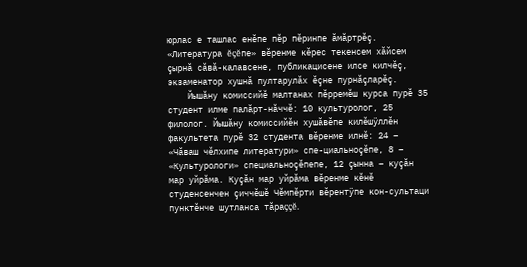юрлас е ташлас енĕпе пĕр пĕринпе ăмăртрĕç. «Литература ĕçĕпе» вĕренме кĕрес текенсем хăйсем çырнă сăвă-калавсене, публикацисене илсе килчĕç, экзаменатор хушнă пултарулăх ĕçне пурнăçларĕç.
    Йышăну комиссийĕ малтанах пĕрремĕш курса пурĕ 35 студент илме палăрт-нăччĕ: 10 культуролог, 25 филолог. Йышăну комиссийĕн хушăвĕпе килĕшÿллĕн факультета пурĕ 32 студента вĕренме илнĕ: 24 – «Чăваш чĕлхипе литератури» спе-циальноçĕпе, 8 – «Культурологи» специальноçĕпепе, 12 çынна – куçăн мар уйрăма. Куçăн мар уйрăма вĕренме кĕнĕ студенсенчен çиччĕшĕ Чĕмпĕрти вĕрентÿпе кон-сультаци пунктĕнче шутланса тăраççĕ.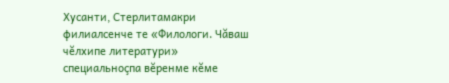Хусанти, Стерлитамакри филиалсенче те «Филологи. Чăваш чĕлхипе литератури» специальноçпа вĕренме кĕме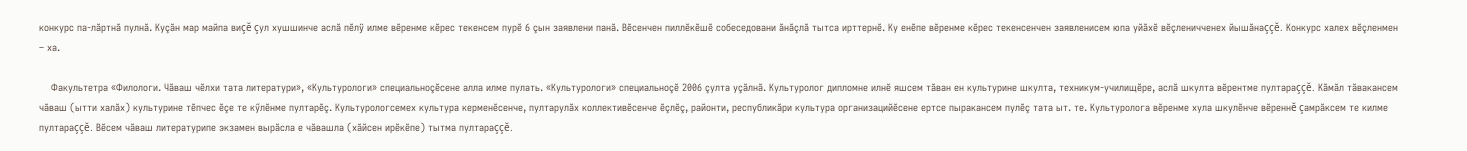конкурс па-лăртнă пулнă. Куçăн мар майпа виçĕ çул хушшинче аслă пĕлÿ илме вĕренме кĕрес текенсем пурĕ 6 çын заявлени панă. Вĕсенчен пиллĕкĕшĕ собеседовани ăнăçлă тытса ирттернĕ. Ку енĕпе вĕренме кĕрес текенсенчен заявленисем юпа уйăхĕ вĕçленичченех йышăнаççĕ. Конкурс халех вĕçленмен – ха.

    Факультетра «Филологи. Чăваш чĕлхи тата литератури», «Культурологи» специальноçĕсене алла илме пулать. «Культурологи» специальноçĕ 2006 çулта уçăлнă. Культуролог дипломне илнĕ яшсем тăван ен культурине шкулта, техникум-училищĕре, аслă шкулта вĕрентме пултараççĕ. Кăмăл тăвакансем чăваш (ытти халăх) культурине тĕпчес ĕçе те кӳлĕнме пултарĕç. Культурологсемех культура керменĕсенче, пултарулăх коллективĕсенче ĕçлĕç, районти, республикăри культура организацийĕсене ертсе пыракансем пулĕç тата ыт. те. Культуролога вĕренме хула шкулĕнче вĕреннĕ çамрăксем те килме пултараççĕ. Вĕсем чăваш литературипе экзамен вырăсла е чăвашла (хăйсен ирĕкĕпе) тытма пултараççĕ.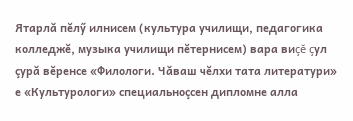Ятарлă пĕлӳ илнисем (культура училищи, педагогика колледжĕ, музыка училищи пĕтернисем) вара виçĕ çул çурă вĕренсе «Филологи. Чăваш чĕлхи тата литератури» е «Культурологи» специальноçсен дипломне алла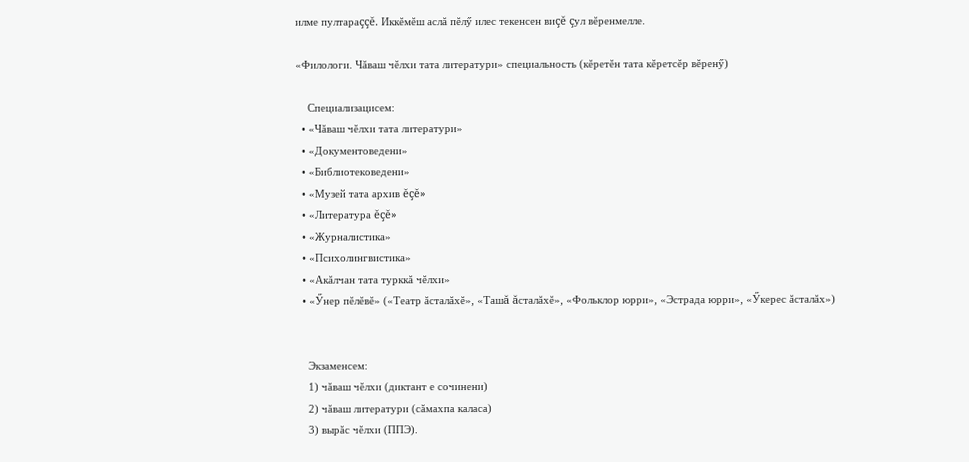илме пултараççĕ. Иккĕмĕш аслă пĕлӳ илес текенсен виçĕ çул вĕренмелле.

«Филологи. Чăваш чĕлхи тата литератури» специальность (кĕретĕн тата кĕретсĕр вĕренӳ)

    Специализацисем:
  • «Чăваш чĕлхи тата литератури»
  • «Документоведени»
  • «Библиотековедени»
  • «Музей тата архив ĕçĕ»
  • «Литература ĕçĕ»
  • «Журналистика»
  • «Психолингвистика»
  • «Акăлчан тата турккă чĕлхи»
  • «Ӳнер пĕлĕвĕ» («Театр ăсталăхĕ», «Ташă ăсталăхĕ», «Фольклор юрри», «Эстрада юрри», «Ӳкерес ăсталăх»)


    Экзаменсем:
    1) чăваш чĕлхи (диктант е сочинени)
    2) чăваш литератури (сăмахпа каласа)
    3) вырăс чĕлхи (ППЭ).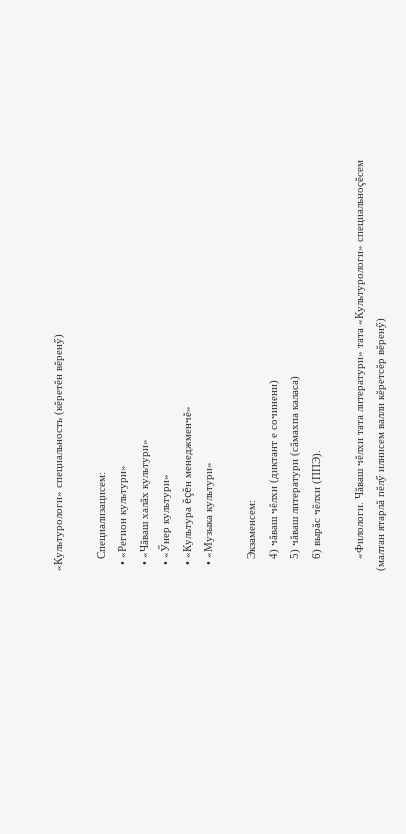«Культурологи» специальность (кĕретĕн вĕренӳ)

    Специализацисем:
  • «Регион культури»
  • «Чăваш халăх культури»
  • «Ӳнер культури»
  • «Культура ĕçĕн менеджменчĕ»
  • «Музыка культури»

    Экзаменсем:
    4) чăваш чĕлхи (диктант е сочинени)
    5) чăваш литератури (сăмахпа каласа)
    6) вырăс чĕлхи (ППЭ).

    «Филологи. Чăваш чĕлхи тата литератури» тата «Культурологи» специальноçĕсем
(малтан ятарлă пĕлӳ илнисем валли кĕретсĕр вĕренӳ)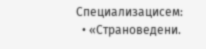Специализацисем:
  • «Страноведени.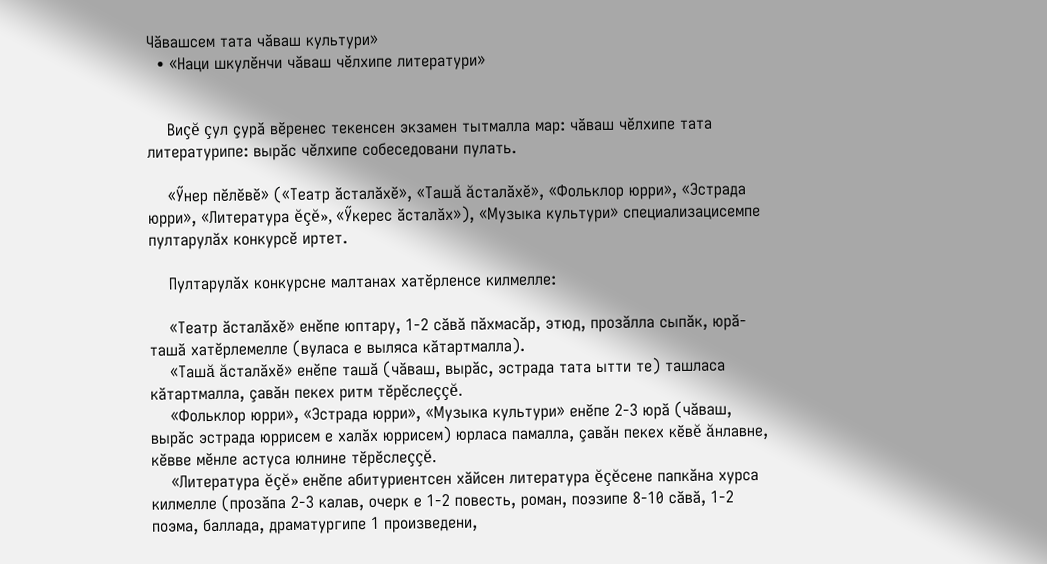Чăвашсем тата чăваш культури»
  • «Наци шкулĕнчи чăваш чĕлхипе литератури»


    Виçĕ çул çурă вĕренес текенсен экзамен тытмалла мар: чăваш чĕлхипе тата литературипе: вырăс чĕлхипе собеседовани пулать.

    «Ӳнер пĕлĕвĕ» («Театр ăсталăхĕ», «Ташă ăсталăхĕ», «Фольклор юрри», «Эстрада юрри», «Литература ĕçĕ», «Ӳкерес ăсталăх»), «Музыка культури» специализацисемпе пултарулăх конкурсĕ иртет.

    Пултарулăх конкурсне малтанах хатĕрленсе килмелле:

    «Театр ăсталăхĕ» енĕпе юптару, 1-2 сăвă пăхмасăр, этюд, прозăлла сыпăк, юрă-ташă хатĕрлемелле (вуласа е выляса кăтартмалла).
    «Ташă ăсталăхĕ» енĕпе ташă (чăваш, вырăс, эстрада тата ытти те) ташласа кăтартмалла, çавăн пекех ритм тĕрĕслеççĕ.
    «Фольклор юрри», «Эстрада юрри», «Музыка культури» енĕпе 2-3 юрă (чăваш, вырăс эстрада юррисем е халăх юррисем) юрласа памалла, çавăн пекех кĕвĕ ăнлавне, кĕвве мĕнле астуса юлнине тĕрĕслеççĕ.
    «Литература ĕçĕ» енĕпе абитуриентсен хăйсен литература ĕçĕсене папкăна хурса килмелле (прозăпа 2-3 калав, очерк е 1-2 повесть, роман, поэзипе 8-10 сăвă, 1-2 поэма, баллада, драматургипе 1 произведени,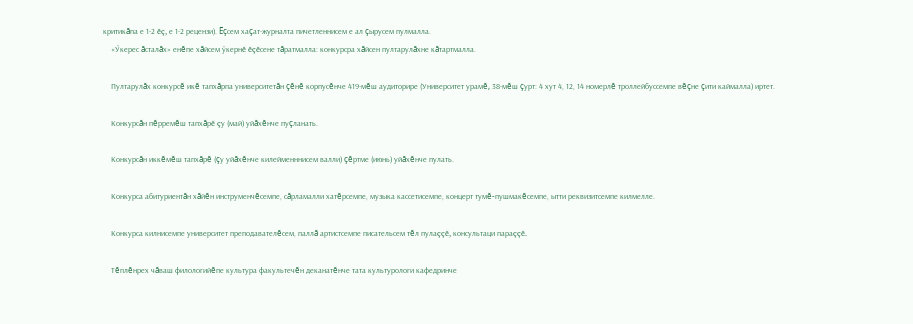критикăпа е 1-2 ĕç, е 1-2 рецензи). Ĕçсем хаçат-журналта пичетленнисем е ал çырусем пулмалла.
    «Ӳкерес ăсталăх» енĕпе хăйсем ӳкернĕ ĕçĕсене тăратмалла: конкурсра хăйсен пултарулăхне кăтартмалла.

    Пултарулăх конкурсĕ икĕ тапхăрпа университетăн çĕнĕ корпусĕнче 419-мĕш аудиторире (Университет урамĕ, 38-мĕш çурт: 4 хут 4, 12, 14 номерлĕ троллейбуссемпе вĕçне çити каймалла) иртет.

    Конкурсăн пĕрремĕш тапхăрĕ çу (май) уйăхĕнче пуçланать.

    Конкурсăн иккĕмĕш тапхăрĕ (çу уйăхĕнче килейменннисем валли) çĕртме (июнь) уйăхĕнче пулать.

    Конкурса абитуриентăн хăйĕн инструменчĕсемпе, сăрламалли хатĕрсемпе, музыка кассетисемпе, концерт тумĕ-пушмакĕсемпе, ытти реквизитсемпе килмелле.

    Конкурса килнисемпе университет преподавателĕсем, паллă артистсемпе писательсем тĕл пулаççĕ, консультаци параççĕ.

    Тĕплĕнрех чăваш филологийĕпе культура факультечĕн деканатĕнче тата культурологи кафедринче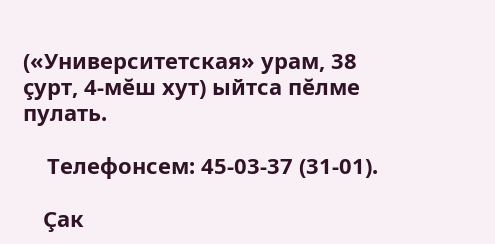(«Университетская» урам, 38 çурт, 4-мĕш хут) ыйтса пĕлме пулать.

    Телефонсем: 45-03-37 (31-01).

    Çак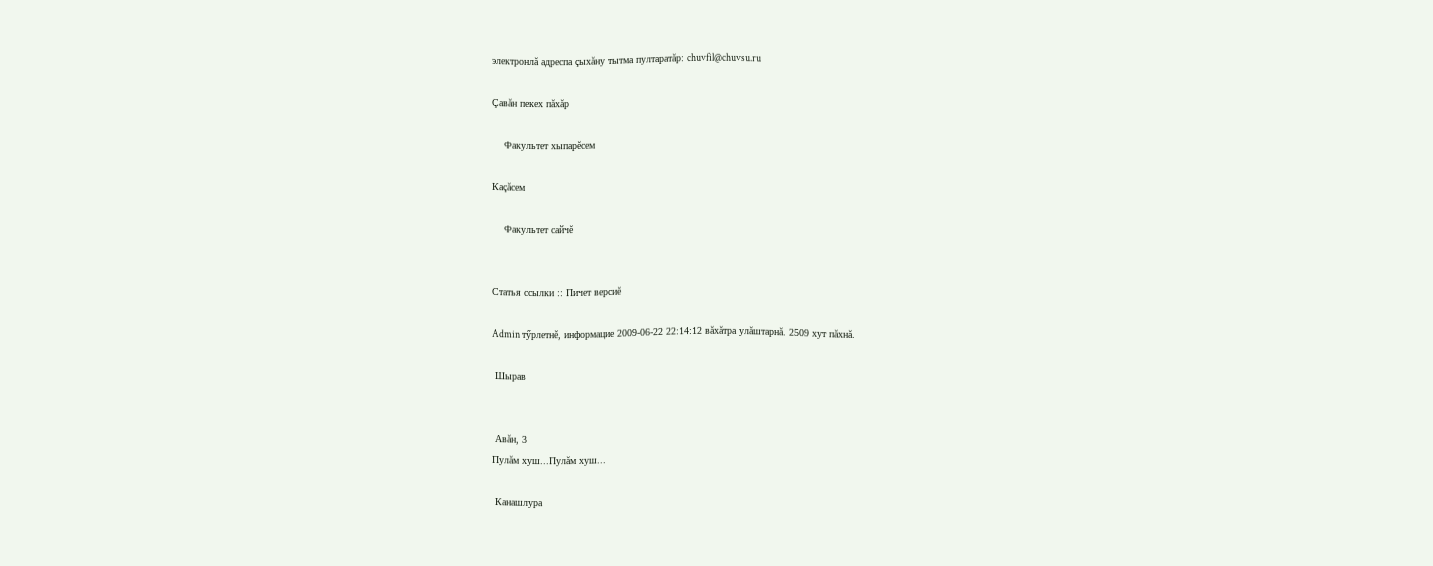электронлă адреспа çыхăну тытма пултаратăр: chuvfil@chuvsu.ru

Çавăн пекех пăхăр

    Факультет хыпарĕсем

Каçăсем

    Факультет сайчĕ


Статья ссылки :: Пичет версиĕ

Admin тӳрлетнě, информацие 2009-06-22 22:14:12 вăхăтра улăштарнă. 2509 хут пăхнă.

 Шырав


 Авăн, 3
Пулăм хуш...Пулăм хуш...

 Канашлура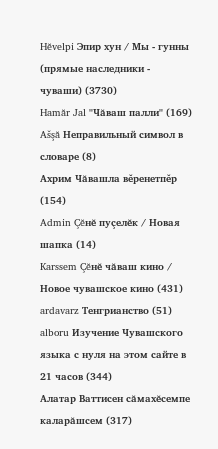Hĕvelpi Эпир хун / Мы - гунны (прямые наследники - чуваши) (3730)
Hamăr Jal "Чăваш палли" (169)
Ašşă Неправильный символ в словаре (8)
Ахрим Чăвашла вěренетпěр (154)
Admin Çĕнĕ пуçелĕк / Новая шапка (14)
Karssem Çĕнĕ чăваш кино / Новое чувашское кино (431)
ardavarz Тенгрианство (51)
alboru Изучение Чувашского языка с нуля на этом сайте в 21 часов (344)
Алатар Ваттисен сăмахĕсемпе каларăшсем (317)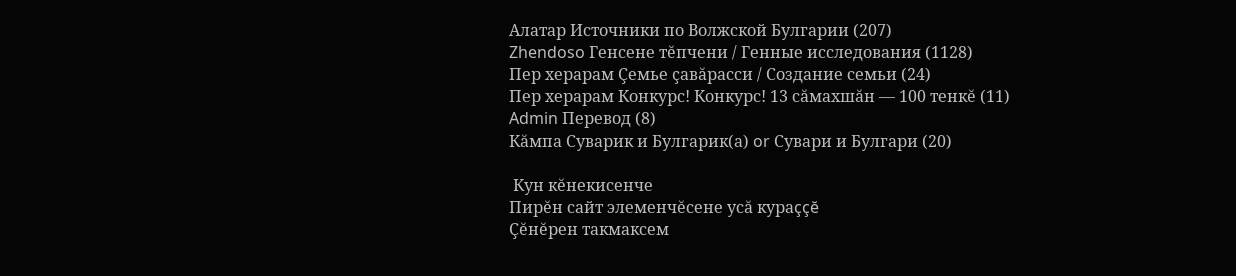Алатар Источники по Волжской Булгарии (207)
Zhendoso Генсене тĕпчени / Генные исследования (1128)
Пер херарам Çемье çавăрасси / Создание семьи (24)
Пер херарам Конкурс! Конкурс! 13 сăмахшăн — 100 тенкĕ (11)
Admin Перевод (8)
Кăмпа Суварик и Булгарик(а) or Сувари и Булгари (20)

 Кун кĕнекисенче
Пирĕн сайт элеменчĕсене усă кураççĕ
Çĕнĕрен такмаксем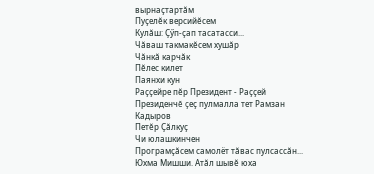вырнаçтартăм
Пуçелĕк версийĕсем
Кулăш: Çӳп-çап тасатасси...
Чăваш такмакĕсем хушăр
Чăнкă карчăк
Пĕлес килет
Паянхи кун
Раççейре пĕр Президент - Раççей Президенчĕ çеç пулмалла тет Рамзан Кадыров
Петĕр Çăлкуç
Чи юлашкинчен
Програмçăсем самолёт тăвас пулсассăн...
Юхма Мишши. Атăл шывĕ юха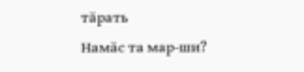тăрать
Намăс та мар-ши?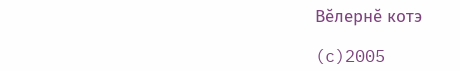Вĕлернĕ котэ

(c)2005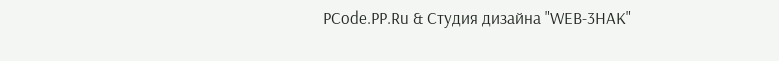PCode.PP.Ru & Студия дизайна "WEB-3HAK"